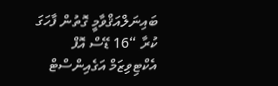ބައިނަލްއަޤްވާމީ ގޮތުން ފާހަގަ ކުރާ “16 ޑޭސް އޮފް އެކްޓިވިޒަމް އަގެއިންސްޓް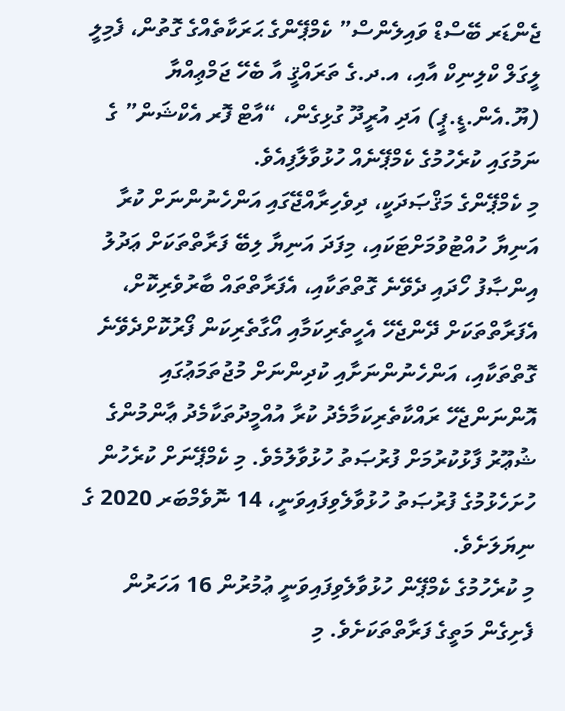ޖެންޑަރ ބޭސްޑް ވައިލެންސް” ކެމްޕޭންގެ ޙަރަކާތެއްގެ ގޮތުން، ފެމިލީ ލީގަލް ކްލިނިކް އާއި، އ.ދ.ގެ ތަރައްޤީ އާ ބެހޭ ޖަމްޢިއްޔާ (ޔޫ.އެން.ޑީ.ޕީ) އަދި އުރީދޫ ގުޅިގެން، “އާޓް ފޮރ އެކްޝަން” ގެ ނަމުގައި ކުރެހުމުގެ ކެމްޕޭނެއް ހުޅުވާލާފިއެވެ.
މި ކެމްޕޭންގެ މަޤްޞަދަކީ، ދިވެހިރާއްޖޭގައި އަންހެނުންނަށް ކުރާ އަނިޔާ ހުއްޓުވުމަށްޓަކައި، މިފަދަ އަނިޔާ ލިބޭ ފަރާތްތަކަށް ޢަދުލު އިންޞާފު ހޯދައި ދެވޭނެ ގޮތްތަކާއި، އެފަރާތްތައް ބާރުވެރިކޮށް، އެފަރާތްތަކަށް ދޭންޖެހޭ އެހީތެރިކަމާއި އޯގާތެރިކަން ފޯރުކޮށްދެވޭނެ ގޮތްތަކާއި، އަންހެނުންނަށާއި ކުދިންނަށް މުޖުތަމަޢުގައި އޮންނަންޖެހޭ ރައްކާތެރިކަމާމެދު ކުރާ އުއްމީދުތަކާމެދު ޢާންމުންގެ ޝުޢޫރު ފާޅުކުރުމަށް ފުރުޞަތު ހުޅުވާލުމެވެ. މި ކެމްޕޭނަށް ކުރެހުން ހުށަހެޅުމުގެ ފުރުޞަތު ހުޅުވާލެވިފައިވަނީ، 14 ނޮވެމްބަރ 2020 ގެ ނިޔަލަށެވެ.
މި ކުރެހުމުގެ ކެމްޕޭން ހުޅުވާލެވިފައިވަނީ ޢުމުރުން 16 އަހަރުން ފެށިގެން މަތީގެ ފަރާތްތަކަށެވެ. މި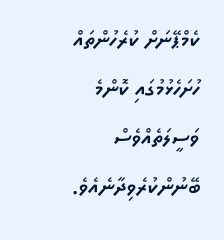ކެމްޕޭނަށް ކުރެހުންތައް ހުށަހެޅުމުގައި ކޮންމެ ވަސީލަތެއްވެސް ބޭނުންކުރެވިދާނެއެވެ.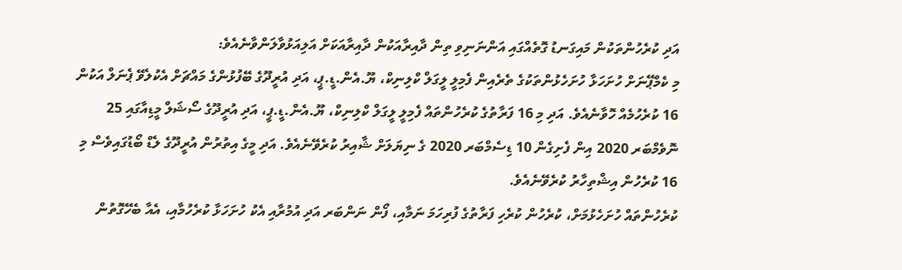އަދި ކުރެހުންތަކުން މައިގަނޑު ގޮތެއްގައި އަންނަނިވި ތިން ދާއިރާއަކުން ދާއިރާއަކަށް އަލިއަޅުވާލަންވާނެއެވެ:
މި ކެމްޕޭނަށް ހުށަހަޅާ ހުށަހެޅުންތަކުގެ ތެރެއިން ފެމިލީ ލީގަލް ކްލިނިކް، ޔޫ.އެން.ޑީ.ޕީ، އަދި އުރީދޫގެ ބޭފުޅުންގެ މައްޗަށް އެކުލެވޭ ޕެނަލް އަކުން 16 ކުރެހުމެއް ހޮވާނެއެވެ. އަދި މި 16 ފަރާތުގެ ކުރެހުންތައް ފެމިލީ ލީގަލް ކްލިނިކް، ޔޫ.އެން.ޑީ.ޕީ، އަދި އުރީދޫގެ ސޯޝަލް މީޑިއާގައި 25 ނޮވެމްބަރ 2020 އިން ފެށިގެން 10 ޑިސެމްބަރ 2020 ގެ ނިޔަލަށް ޝާއިރު ކުރެވޭނެއެވެ. އަދި މީގެ އިތުރުން އުރީދޫގެ ލެޑް ބޯޑުގައިވެސް މި 16 ކުރެހުން އިޝްތިހާރު ކުރެވޭނެއެވެ.
ކުރެހުންތައް ހުށަހެޅުމަށް، ކުރެހުން ކުރެހި ފަރާތުގެ ފުރިހަމަ ނަމާއި، ފޯން ނަންބަރ އަދި އުމުރާއި އެކު ހުށަހަޅާ ކުރެހުމާއި، އެއާ ބެހޭގޮތުން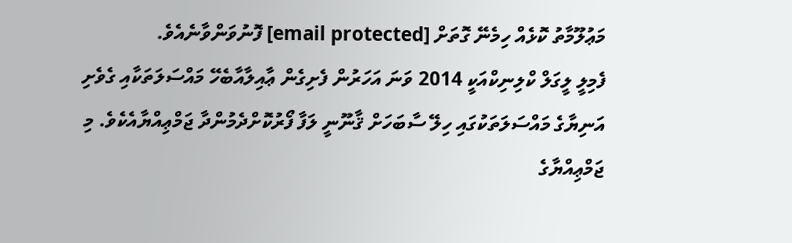މަޢުލޫމާތު ކޮޅެއް ހިމެނޭ ގޮތަށް [email protected] ފޮނުވަންވާނެއެވެ.
ފެމިލީ ލީގަލް ކްލިނިކްއަކީ 2014 ވަނަ އަހަރުން ފެށިގެން ޢާއިލާއާބެހޭ މައްސަލަތަކާއި ގެވެށި އަނިޔާގެ މައްސަލަތަކުގައި ހިލޭ ސާބަހަށް ޤާނޫނީ ލަފާ ފޯރުކޮށްދެމުންދާ ޖަމްޢިއްޔާއެކެވެ. މި ޖަމްޢިއްޔާގެ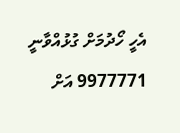އެހީ ހޯދުމަށް ގުޅުއްވާނީ 9977771 އަށް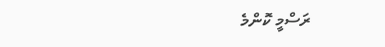ރަސްމީ ކޮންމެ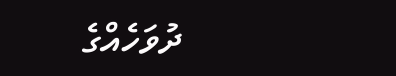ދުވަހެއްގެ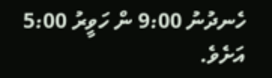ހެނދުނު 9:00 ން ހަވީރު 5:00 އަށެވެ.